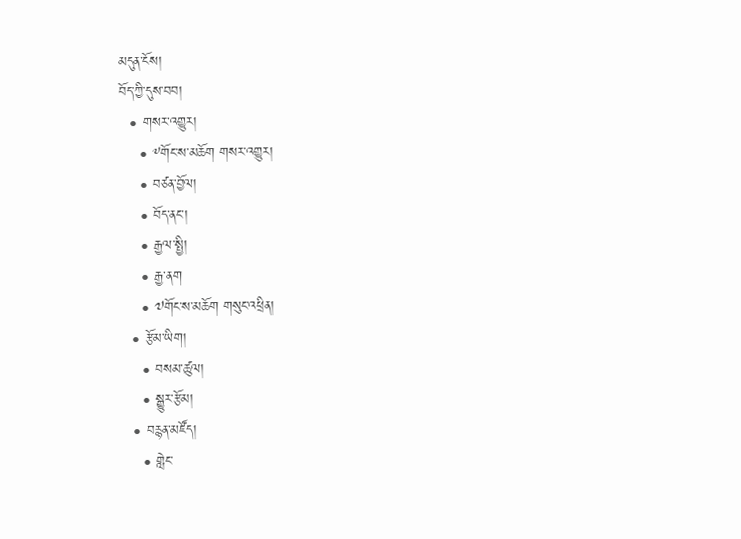མདུན་ངོས།
བོད་ཀྱི་དུས་བབ།
  • གསར་འགྱུར།
    • ༸གོང་ས་མཆོག གསར་འགྱུར།
    • བཙན་བྱོལ།
    • བོད་ནང་།
    • རྒྱལ་སྤྱི།
    • རྒྱ་ནག
    • ༧གོང་ས་མཆོག གསུང་འཕྲིན།
  • རྩོམ་ཡིག།
    • བསམ་ཚུལ།
    • སྒྱུར་རྩོམ།
  • བརྙན་མཛོད།
    • གླེང་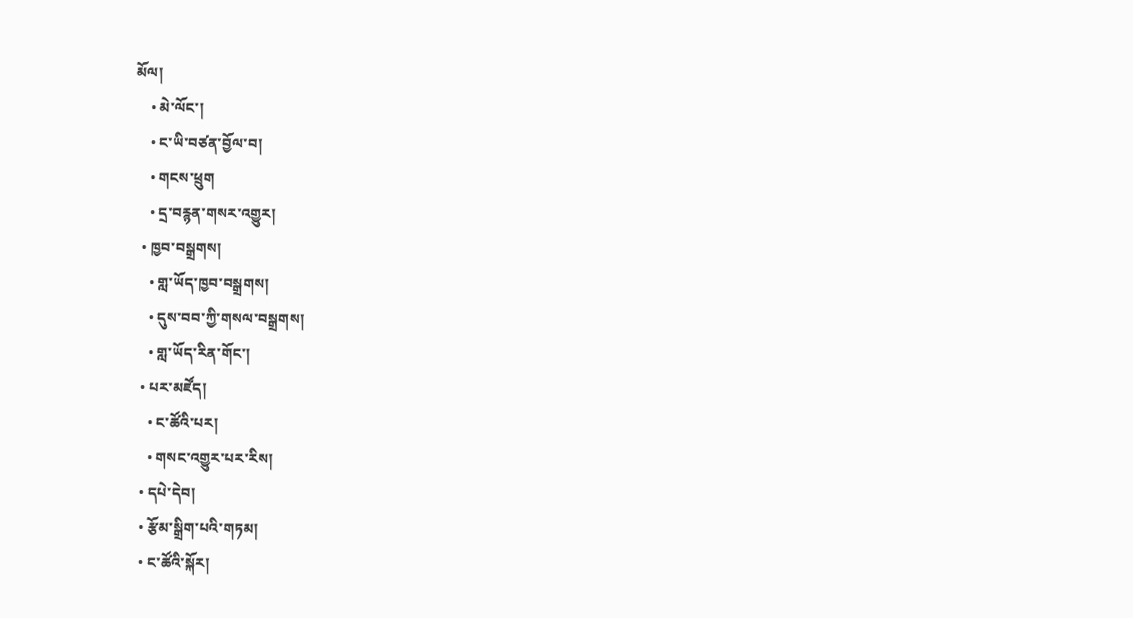མོལ།
    • མེ་ལོང་།
    • ང་ཡི་བཙན་བྱོལ་བ།
    • གངས་ཕྲུག
    • དྲ་བརྙན་གསར་འགྱུར།
  • ཁྱབ་བསྒྲགས།
    • གླ་ཡོད་ཁྱབ་བསྒྲགས།
    • དུས་བབ་ཀྱི་གསལ་བསྒྲགས།
    • གླ་ཡོད་རིན་གོང་།
  • པར་མཛོད།
    • ང་ཚོའི་པར།
    • གསང་འགྱུར་པར་རིས།
  • དཔེ་དེབ།
  • རྩོམ་སྒྲིག་པའི་གཏམ།
  • ང་ཚོའི་སྐོར།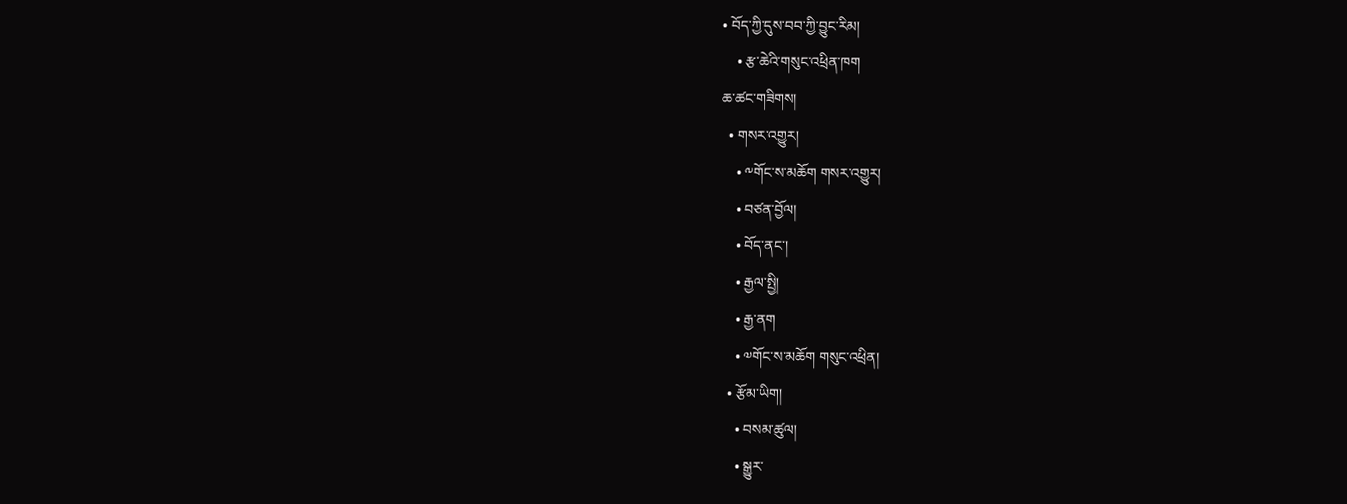• བོད་ཀྱི་དུས་བབ་ཀྱི་བྱུང་རིམ།
    • རྩ་ཆེའི་གསུང་འཕྲིན་ཁག
ཆ་ཚང་གཟིགས།
  • གསར་འགྱུར།
    • ༸གོང་ས་མཆོག གསར་འགྱུར།
    • བཙན་བྱོལ།
    • བོད་ནང་།
    • རྒྱལ་སྤྱི།
    • རྒྱ་ནག
    • ༧གོང་ས་མཆོག གསུང་འཕྲིན།
  • རྩོམ་ཡིག།
    • བསམ་ཚུལ།
    • སྒྱུར་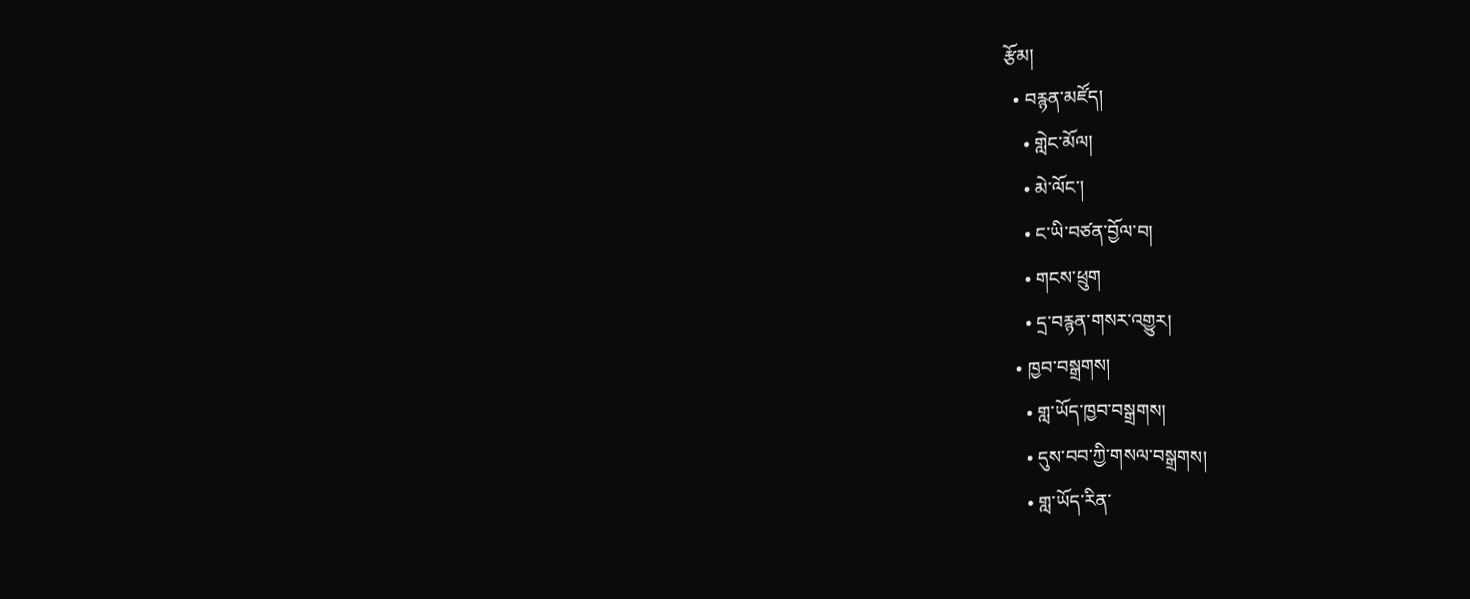རྩོམ།
  • བརྙན་མཛོད།
    • གླེང་མོལ།
    • མེ་ལོང་།
    • ང་ཡི་བཙན་བྱོལ་བ།
    • གངས་ཕྲུག
    • དྲ་བརྙན་གསར་འགྱུར།
  • ཁྱབ་བསྒྲགས།
    • གླ་ཡོད་ཁྱབ་བསྒྲགས།
    • དུས་བབ་ཀྱི་གསལ་བསྒྲགས།
    • གླ་ཡོད་རིན་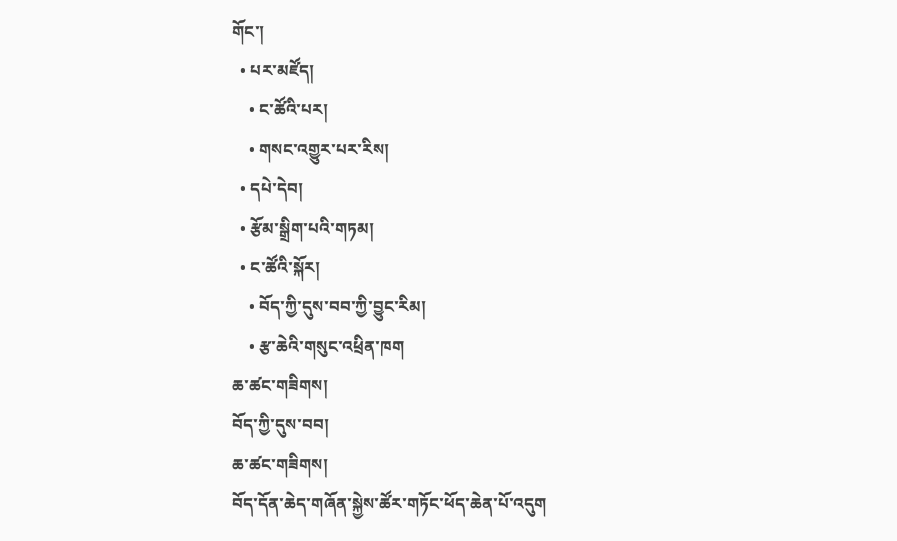གོང་།
  • པར་མཛོད།
    • ང་ཚོའི་པར།
    • གསང་འགྱུར་པར་རིས།
  • དཔེ་དེབ།
  • རྩོམ་སྒྲིག་པའི་གཏམ།
  • ང་ཚོའི་སྐོར།
    • བོད་ཀྱི་དུས་བབ་ཀྱི་བྱུང་རིམ།
    • རྩ་ཆེའི་གསུང་འཕྲིན་ཁག
ཆ་ཚང་གཟིགས།
བོད་ཀྱི་དུས་བབ།
ཆ་ཚང་གཟིགས།
བོད་དོན་ཆེད་གཞོན་སྐྱེས་ཚོར་གཏོང་ཕོད་ཆེན་པོ་འདུག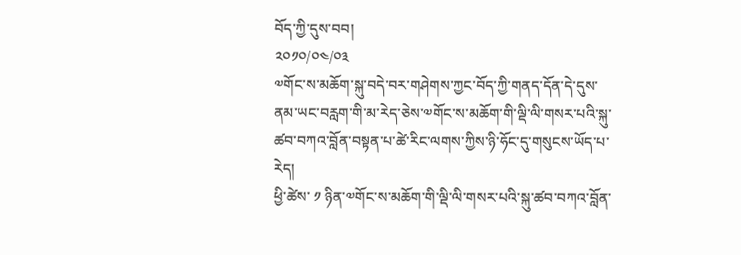བོད་ཀྱི་དུས་བབ།
༢༠༡༠/༠༤/༠༣
༧གོང་ས་མཆོག་སྐུ་བདེ་བར་གཤེགས་ཀྱང་བོད་ཀྱི་གནད་དོན་དེ་དུས་ནམ་ཡང་བརླག་གི་མ་རེད་ཅེས་༧གོང་ས་མཆོག་གི་ལྡི་ལི་གསར་པའི་སྐུ་ཚབ་བཀའ་བློན་བསྟན་པ་ཚེ་རིང་ལགས་ཀྱིས་ཉི་ཧོང་དུ་གསུངས་ཡོད་པ་རེད།
ཕྱི་ཚེས་ ༡ ཉིན་༧གོང་ས་མཆོག་གི་ལྡི་ལི་གསར་པའི་སྐུ་ཚབ་བཀའ་བློན་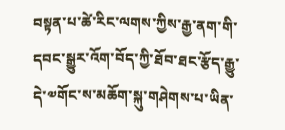བསྟན་པ་ཚེ་རིང་ལགས་ཀྱིས་རྒྱ་ནག་གི་དབང་སྒྱུར་འོག་བོད་ཀྱི་ཐོབ་ཐང་རྩོད་རྒྱུ་དེ་༧གོང་ས་མཆོག་སྐུ་གཤེགས་པ་ཡིན་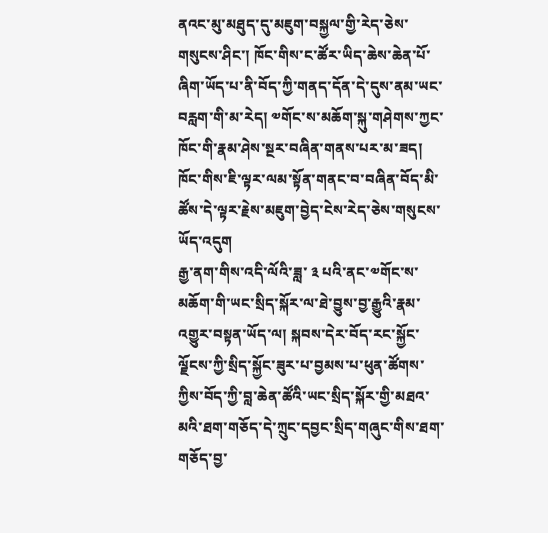ནའང་མུ་མཐུད་དུ་མཇུག་བསྐྱལ་གྱི་རེད་ཅེས་གསུངས་ཤིང་། ཁོང་གིས་ང་ཚོར་ཡིད་ཆེས་ཆེན་པོ་ཞིག་ཡོད་པ་ནི་བོད་ཀྱི་གནད་དོན་དེ་དུས་ནམ་ཡང་བརླག་གི་མ་རེད། ༧གོང་ས་མཆོག་སྐུ་གཤེགས་ཀྱང་ཁོང་གི་རྣམ་ཤེས་སྔར་བཞིན་གནས་པར་མ་ཟད། ཁོང་གིས་ཇི་ལྟར་ལམ་སྟོན་གནང་བ་བཞིན་བོད་མི་ཚོས་དེ་ལྟར་རྗེས་མཇུག་བྱེད་ངེས་རེད་ཅེས་གསུངས་ཡོད་འདུག
རྒྱ་ནག་གིས་འདི་ལོའི་ཟླ་ ༣ པའི་ནང་༧གོང་ས་མཆོག་གི་ཡང་སྲིད་སྐོར་ལ་ཐེ་བྱུས་བྱ་རྒྱུའི་རྣམ་འགྱུར་བསྟན་ཡོད་ལ། སྐབས་དེར་བོད་རང་སྐྱོང་ལྗོངས་ཀྱི་སྲིད་སྐྱོང་ཟུར་པ་བྱམས་པ་ཕུན་ཚོགས་ཀྱིས་བོད་ཀྱི་བླ་ཆེན་ཚོའི་ཡང་སྲིད་སྐོར་གྱི་མཐའ་མའི་ཐག་གཅོད་དེ་ཀྲུང་དབྱང་སྲིད་གཞུང་གིས་ཐག་གཅོད་བྱ་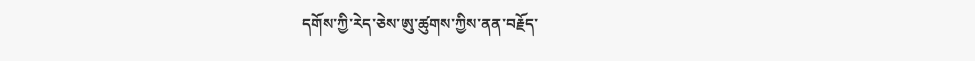དགོས་ཀྱི་རེད་ཅེས་ཨུ་ཚུགས་ཀྱིས་ནན་བརྗོད་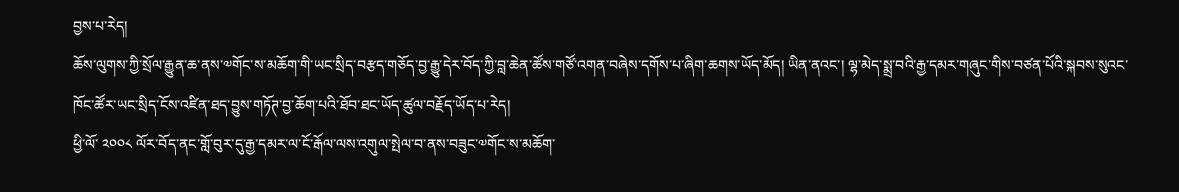བྱས་པ་རེད།
ཆོས་ལུགས་ཀྱི་སྲོལ་རྒྱུན་ཆ་ནས་༧གོང་ས་མཆོག་གི་ཡང་སྲིད་བརྩད་གཅོད་བྱ་རྒྱུ་དེར་བོད་ཀྱི་བླ་ཆེན་ཚོས་གཙོ་འགན་བཞེས་དགོས་པ་ཞིག་ཆགས་ཡོད་མོད། ཡིན་ནའང་། ལྷ་མེད་སྨྲ་བའི་རྒྱ་དམར་གཞུང་གིས་བཙན་པོའི་སྐབས་སུའང་ཁོང་ཚོར་ཡང་སྲིད་ངོས་འཛིན་ཐད་བྱུས་གཏོཊ་བྱ་ཆོག་པའི་ཐོབ་ཐང་ཡོད་ཚུལ་བརྗོད་ཡོད་པ་རེད།
ཕྱི་ལོ་ ༢༠༠༨ ལོར་བོད་ནང་གློ་བུར་དུ་རྒྱ་དམར་ལ་ངོ་རྒོལ་ལས་འགུལ་སྤེལ་བ་ནས་བཟུང་༧གོང་ས་མཆོག་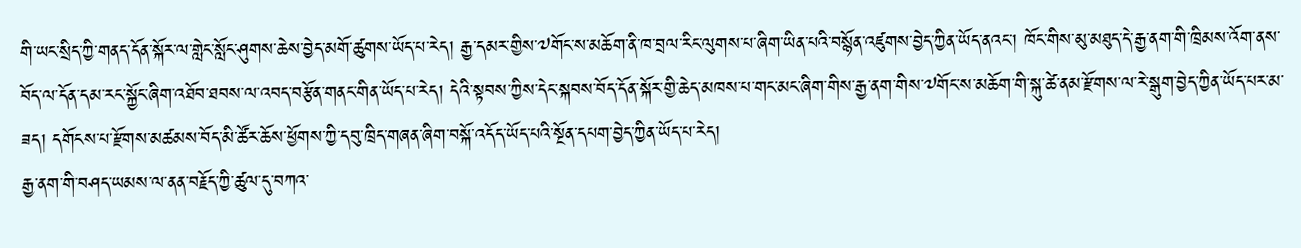གི་ཡང་སྲིད་ཀྱི་གནད་དོན་སྐོར་ལ་གླེང་སློང་ཤུགས་ཆེས་བྱེད་མགོ་ཚུགས་ཡོད་པ་རེད། རྒྱ་དམར་གྱིས་༧གོང་ས་མཆོག་ནི་ཁ་བྲལ་རིང་ལུགས་པ་ཞིག་ཡིན་པའི་བསྙོན་འཛུགས་བྱེད་ཀྱིན་ཡོད་ནའང་། ཁོང་གིས་མུ་མཐུད་དེ་རྒྱ་ནག་གི་ཁྲིམས་འོག་ནས་བོད་ལ་དོན་དམ་རང་སྐྱོང་ཞིག་འཐོབ་ཐབས་ལ་འབད་བརྩོན་གནང་གིན་ཡོད་པ་རེད། དེའི་སྟབས་ཀྱིས་དེང་སྐབས་བོད་དོན་སྐོར་གྱི་ཆེད་མཁས་པ་གང་མང་ཞིག་གིས་རྒྱ་ནག་གིས་༧གོང་ས་མཆོག་གི་སྐུ་ཚེ་ནམ་རྫོགས་ལ་རེ་སྒུག་བྱེད་ཀྱིན་ཡོད་པར་མ་ཟད། དགོངས་པ་རྫོགས་མཚམས་བོད་མི་ཚོར་ཆོས་ཕྱོགས་ཀྱི་དབུ་ཁྲིད་གཞན་ཞིག་བསྐོ་འདོད་ཡོད་པའི་སྔོན་དཔག་བྱེད་ཀྱིན་ཡོད་པ་རེད།
རྒྱ་ནག་གི་བཤད་ཡམས་ལ་ནན་བརྗོད་ཀྱི་ཚུལ་དུ་བཀའ་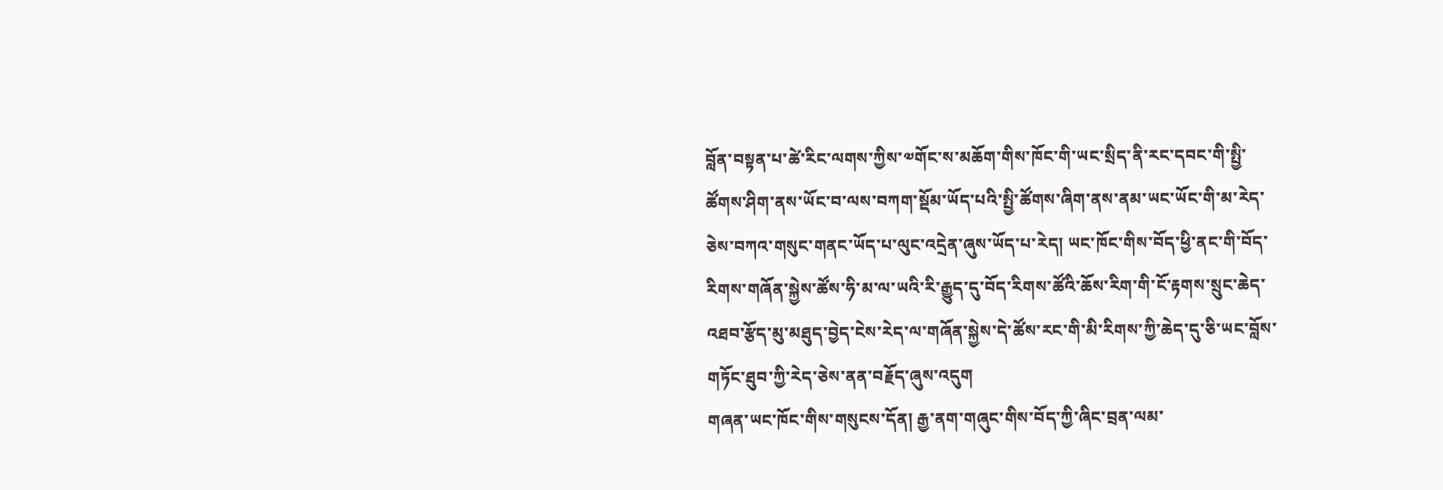བློན་བསྟན་པ་ཚེ་རིང་ལགས་ཀྱིས་༧གོང་ས་མཆོག་གིས་ཁོང་གི་ཡང་སྲིད་ནི་རང་དབང་གི་སྤྱི་ཚོགས་ཤིག་ནས་ཡོང་བ་ལས་བཀག་སྡོམ་ཡོད་པའི་སྤྱི་ཚོགས་ཞིག་ནས་ནམ་ཡང་ཡོང་གི་མ་རེད་ཅེས་བཀའ་གསུང་གནང་ཡོད་པ་ལུང་འདྲེན་ཞུས་ཡོད་པ་རེད། ཡང་ཁོང་གིས་བོད་ཕྱི་ནང་གི་བོད་རིགས་གཞོན་སྐྱེས་ཚོས་ཧི་མ་ལ་ཡའི་རི་རྒྱུད་དུ་བོད་རིགས་ཚོའི་ཆོས་རིག་གི་ངོ་རྟགས་སྲུང་ཆེད་འཐབ་རྩོད་མུ་མཐུད་བྱེད་ངེས་རེད་ལ་གཞོན་སྐྱེས་དེ་ཚོས་རང་གི་མི་རིགས་ཀྱི་ཆེད་དུ་ཅི་ཡང་བློས་གཏོང་ཐུབ་ཀྱི་རེད་ཅེས་ནན་བརྗོད་ཞུས་འདུག
གཞན་ཡང་ཁོང་གིས་གསུངས་དོན། རྒྱ་ནག་གཞུང་གིས་བོད་ཀྱི་ཞིང་བྲན་ལམ་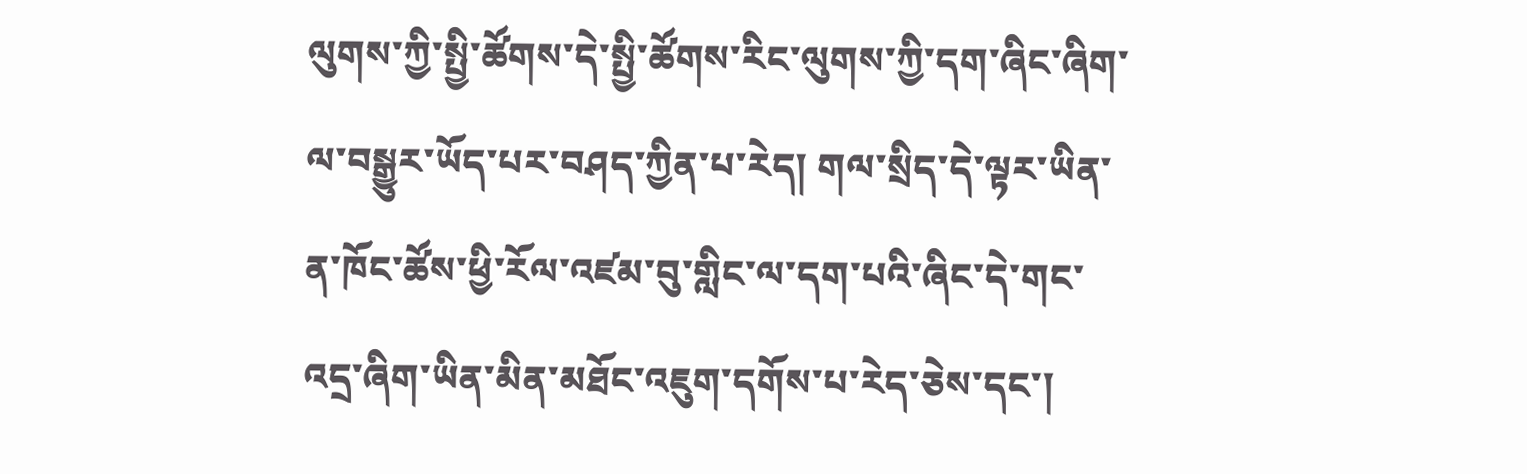ལུགས་ཀྱི་སྤྱི་ཚོགས་དེ་སྤྱི་ཚོགས་རིང་ལུགས་ཀྱི་དག་ཞིང་ཞིག་ལ་བསྒྱུར་ཡོད་པར་བཤད་ཀྱིན་པ་རེད། གལ་སྲིད་དེ་ལྟར་ཡིན་ན་ཁོང་ཚོས་ཕྱི་རོལ་འཛམ་བུ་གླིང་ལ་དག་པའི་ཞིང་དེ་གང་འདྲ་ཞིག་ཡིན་མིན་མཐོང་འཇུག་དགོས་པ་རེད་ཅེས་དང་།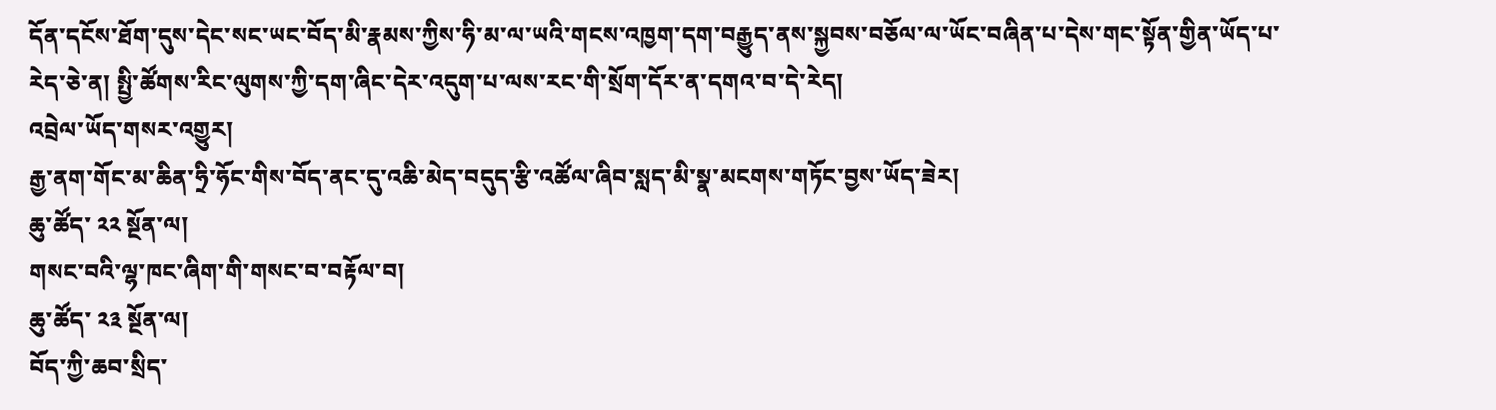དོན་དངོས་ཐོག་དུས་དེང་སང་ཡང་བོད་མི་རྣམས་ཀྱིས་ཧི་མ་ལ་ཡའི་གངས་འཁྱག་དག་བརྒྱུད་ནས་སྐྱབས་བཅོལ་ལ་ཡོང་བཞིན་པ་དེས་གང་སྟོན་གྱིན་ཡོད་པ་རེད་ཅེ་ན། སྤྱི་ཚོགས་རིང་ལུགས་ཀྱི་དག་ཞིང་དེར་འདུག་པ་ལས་རང་གི་སྲོག་དོར་ན་དགའ་བ་དེ་རེད།
འབྲེལ་ཡོད་གསར་འགྱུར།
རྒྱ་ནག་གོང་མ་ཆིན་ཧྲི་ཧོང་གིས་བོད་ནང་དུ་འཆི་མེད་བདུད་རྩི་འཚོལ་ཞིབ་སླད་མི་སྣ་མངགས་གཏོང་བྱས་ཡོད་ཟེར།
ཆུ་ཚོད་ ༢༢ སྔོན་ལ།
གསང་བའི་ལྷ་ཁང་ཞིག་གི་གསང་བ་བརྟོལ་བ།
ཆུ་ཚོད་ ༢༣ སྔོན་ལ།
བོད་ཀྱི་ཆབ་སྲིད་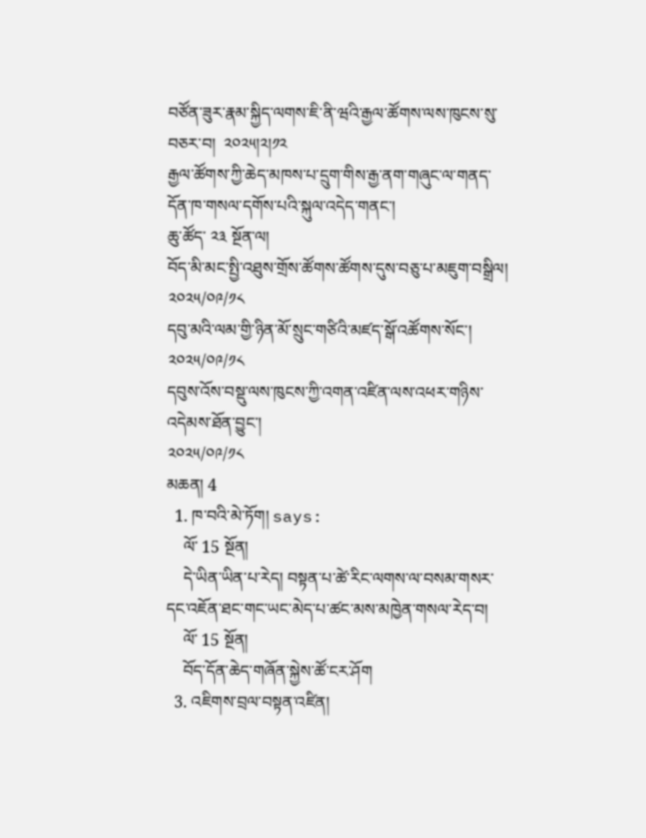བཙོན་ཟུར་རྣམ་སྐྱིད་ལགས་ཇི་ནི་ཝའི་རྒྱལ་ཚོགས་ལས་ཁུངས་སུ་བཅར་བ།  ༢༠༢༥།༢།༡༢
རྒྱལ་ཚོགས་ཀྱི་ཆེད་མཁས་པ་དྲུག་གིས་རྒྱ་ནག་གཞུང་ལ་གནད་དོན་ཁ་གསལ་དགོས་པའི་སྐུལ་འདེད་གནང་།
ཆུ་ཚོད་ ༢༣ སྔོན་ལ།
བོད་མི་མང་སྤྱི་འཐུས་གྲོས་ཚོགས་ཚོགས་དུས་བཅུ་པ་མཇུག་བསྒྲིལ།
༢༠༢༥/༠༩/༡༨
དབུ་མའི་ལམ་གྱི་ཉིན་མོ་སྲུང་གཙིའི་མཛད་སྒོ་འཚོགས་སོང་།
༢༠༢༥/༠༩/༡༨
དབུས་འོས་བསྡུ་ལས་ཁུངས་ཀྱི་འགན་འཛིན་ལས་འཕར་གཉིས་འདེམས་ཐོན་བྱུང་།
༢༠༢༥/༠༩/༡༨
མཆན། 4
  1. ཁ་བའི་མེ་ཏོག། says:
    ལོ་ 15 སྔོན།
    དེ་ཡིན་ཡིན་པ་རེད། བསྟན་པ་ཚེ་རིང་ལགས་ལ་བསམ་གསར་དང་འཇོན་ཐང་གང་ཡང་མེད་པ་ཚང་མས་མཁྱེན་གསལ་རེད་བ།
    ལོ་ 15 སྔོན།
    བོད་དོན་ཆེད་གཞོན་སྐྱེས་ཚོ་ངར་ཤོག
  3. འཇིགས་བྲལ་བསྟན་འཛིན།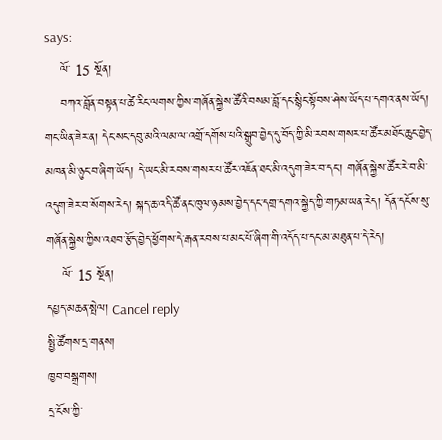says:
    ལོ་ 15 སྔོན།
    བཀའ་བློན་བསྟན་པ་ཚེ་རིང་ལགས་ཀྱིས་གཞོན་སྐྱེས་ཚོའི་བསམ་བློ་དང་སྙིང་སྟོབས་ཤེས་ཡོད་པ་དགའ་ནས་ཡོད། གང་ཡིན་ཟེར་ན། དེང་སང་དབུ་མའི་ལམ་ལ་འགྲོ་དགོས་པའི་སྒྲུབ་བྱེད་དུ་བོད་ཀྱི་མི་རབས་གསར་པ་ཚོར་མཐོང་ཆུང་བྱེད་མཁན་མི་ཉུང་བ་ཞིག་ཡོད། དེ་ཡང་མི་རབས་གསར་པ་ཚོར་འཇོན་ཐང་མི་འདུག་ཟེར་བ་དང་། གཞོན་སྐྱེས་ཚོར་རེ་བ་མི་འདུག་ཟེར་བ་སོགས་རེད། སྐད་ཆ་འདི་ཚོ་ནང་ཁུལ་ཉམས་བྱེད་དང་དགྲ་དགའ་སྐྱེད་ཀྱི་གཏམ་ཡན་རེད། དོན་དངོས་སུ་གཞོན་སྐྱེས་ཀྱིས་འཐབ་རྩོད་བྱེད་ཕྱོགས་དེ་རྒན་རབས་པ་མང་པོ་ཞིག་གི་འདོད་པ་དང་མ་མཐུན་པ་དེ་རེད།
    ལོ་ 15 སྔོན།
དཔྱད་མཆན་སྤེལ། Cancel reply
སྤྱི་ཚོགས་དྲ་གནས།
ཁྱབ་བསྒྲགས།
དྲ་ངོས་ཀྱི་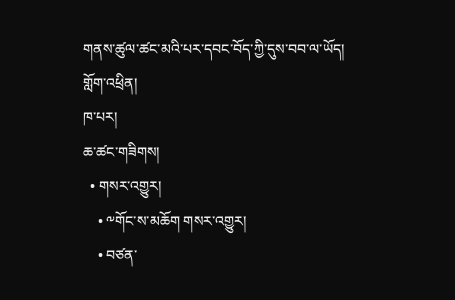གནས་ཚུལ་ཚང་མའི་པར་དབང་བོད་ཀྱི་དུས་བབ་ལ་ཡོད།
གློག་འཕྲིན།
ཁ་པར།
ཆ་ཚང་གཟིགས།
  • གསར་འགྱུར།
    • ༸གོང་ས་མཆོག གསར་འགྱུར།
    • བཙན་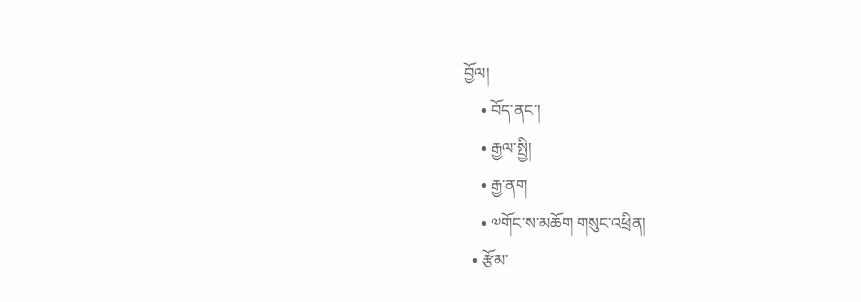བྱོལ།
    • བོད་ནང་།
    • རྒྱལ་སྤྱི།
    • རྒྱ་ནག
    • ༧གོང་ས་མཆོག གསུང་འཕྲིན།
  • རྩོམ་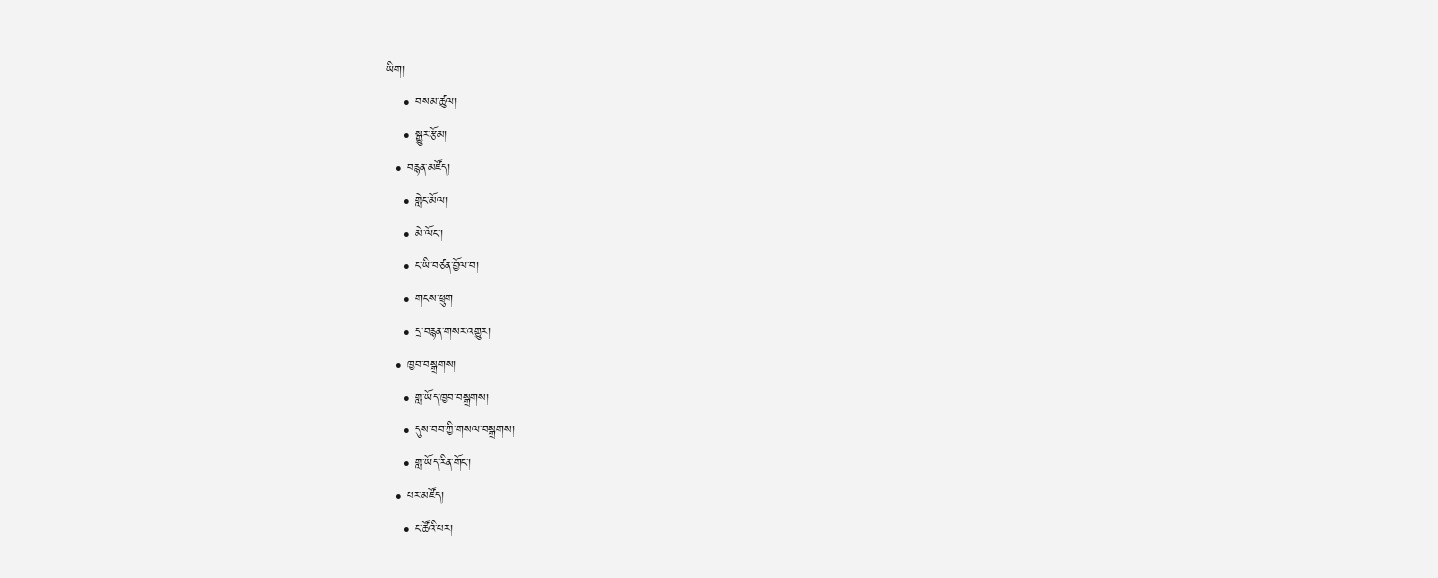ཡིག།
    • བསམ་ཚུལ།
    • སྒྱུར་རྩོམ།
  • བརྙན་མཛོད།
    • གླེང་མོལ།
    • མེ་ལོང་།
    • ང་ཡི་བཙན་བྱོལ་བ།
    • གངས་ཕྲུག
    • དྲ་བརྙན་གསར་འགྱུར།
  • ཁྱབ་བསྒྲགས།
    • གླ་ཡོད་ཁྱབ་བསྒྲགས།
    • དུས་བབ་ཀྱི་གསལ་བསྒྲགས།
    • གླ་ཡོད་རིན་གོང་།
  • པར་མཛོད།
    • ང་ཚོའི་པར།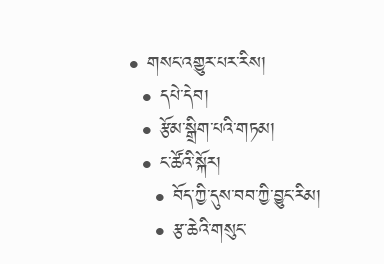• གསང་འགྱུར་པར་རིས།
  • དཔེ་དེབ།
  • རྩོམ་སྒྲིག་པའི་གཏམ།
  • ང་ཚོའི་སྐོར།
    • བོད་ཀྱི་དུས་བབ་ཀྱི་བྱུང་རིམ།
    • རྩ་ཆེའི་གསུང་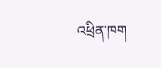འཕྲིན་ཁག